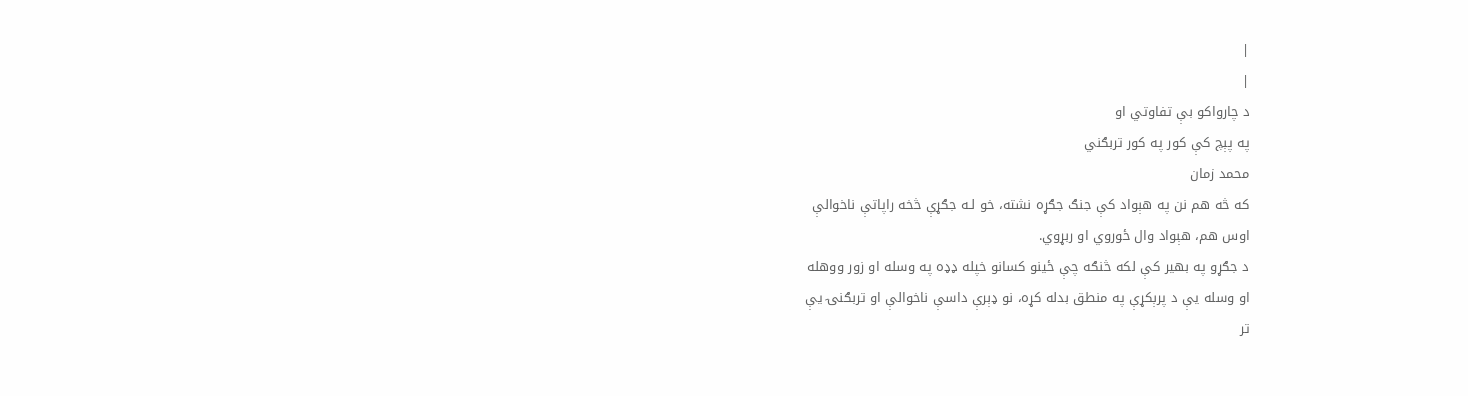|
|
د چارواكو بې تفاوتي او
په پېچ كې كور په كور تربګني
محمد زمان
كه څه هم نن په هېواد كې جنګ جګړه نشته، خو لـه جګړې څخه راپاتې ناخوالې
اوس هم، هېواد وال ځوروي او ربړوي.
د جګړو په بهير كې لكه څنګه چې ځينو كسانو خپله ډډه په وسله او زور ووهله
او وسله يې د پرېكړې په منطق بدله كړه، نو ډېرې داسې ناخوالې او تربګنۍ يې
تر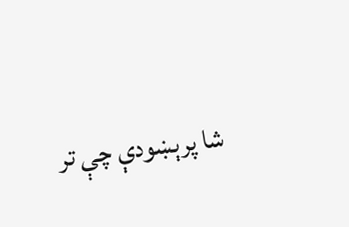شا پرېښودې چې تر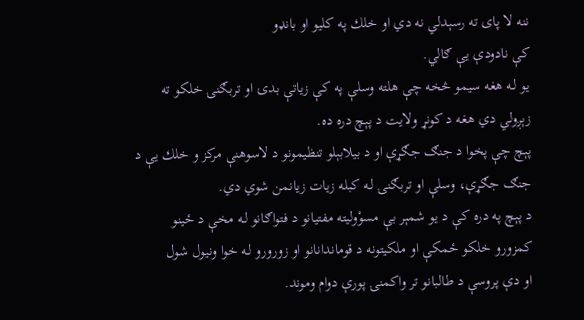ننه لا پاى ته رسېدلي نه دي او خلك په كليو او بانډو
كې نادودې يې ګالي.
يو لـه هغه سيمو څخه چې هلته وسلې په كې زياتې بدۍ او تربګنۍ خلكو ته
زېږولي دي هغه د كونړ ولايت د پېچ دره ده.
پېچ چې پخوا د جنګ جګړې او د بيلابېلو تنظيمونو د لاسوهنې مركز و خلك يې د
جنګ جګړې، وسلې او تربګنۍ لـه كبله زيات زيانمن شوي دي.
د پېچ په دره كې د يو شمېر بې مسوْوليته مفتيانو د فتواګانو لـه مخې د ځينو
كمزورو خلكو ځمكې او ملكيتونه د قوماندانانو او زورورو لـه خوا ونيول شول
او دې پروسې د طالبانو تر واكمنۍ پورې دوام وموند.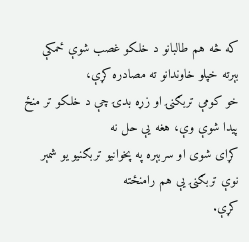كه څه هم طالبانو د خلكو غصب شوې ځمكې بېرته خپلو خاوندانو ته مصادره كړې،
خو كومې تربګنۍ او زړه بدۍ چې د خلكو تر منځ پيدا شوې وې، هغه يې حل نه
كړاى شوى او سربېره په پخوانيو تربګنيو يو شمېر نوې تربګنۍ يې هم رامنځته
كړې.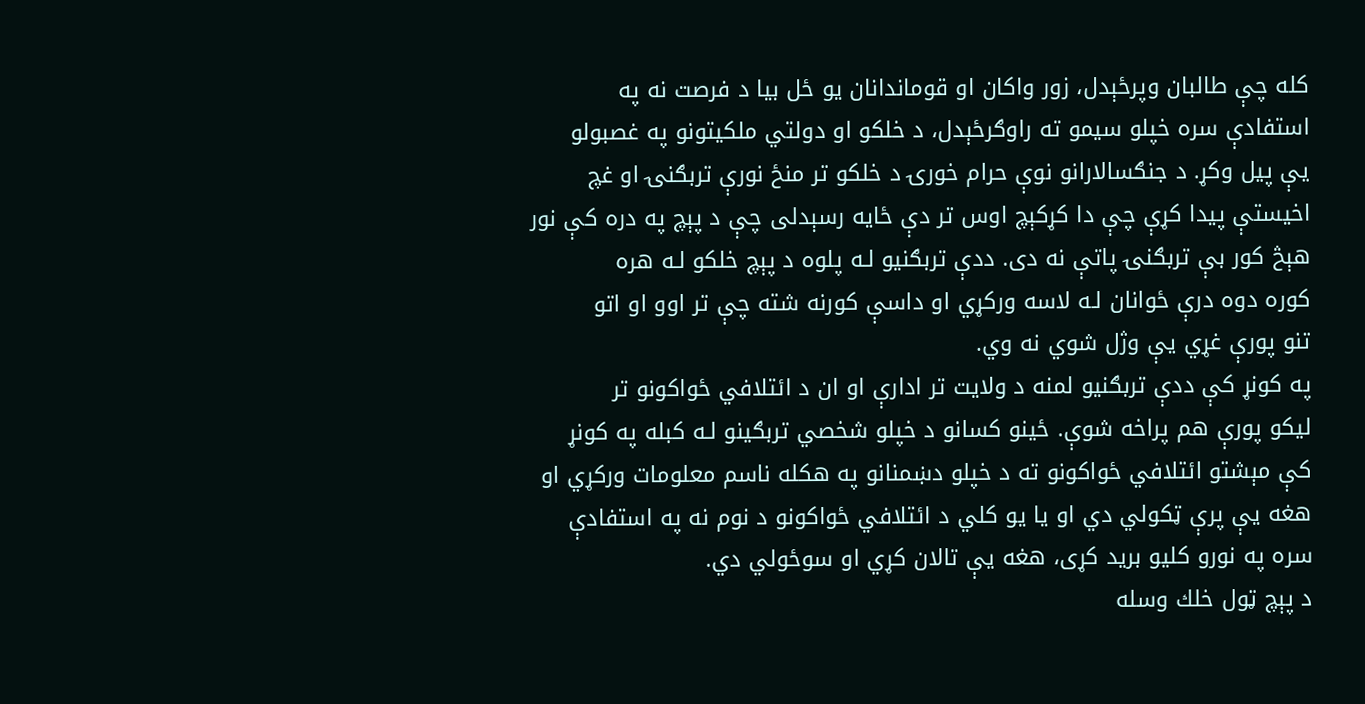كله چې طالبان وپرځېدل، زور واكان او قوماندانان يو ځل بيا د فرصت نه په
استفادې سره خپلو سيمو ته راوګرځېدل، د خلكو او دولتي ملكيتونو په غصبولو
يې پيل وكړ. د جنګسالارانو نوې حرام خورۍ د خلكو تر منځ نورې تربګنۍ او غچ
اخيستې پيدا كړې چې دا كړكېچ اوس تر دې ځايه رسېدلى چې د پېچ په دره كې نور
هېڅ كور بې تربګنۍ پاتې نه دى. ددې تربګنيو لـه پلوه د پېچ خلكو لـه هره
كوره دوه درې ځوانان لـه لاسه وركړي او داسې كورنه شته چې تر اوو او اتو
تنو پورې غړي يې وژل شوي نه وي.
په كونړ كې ددې تربګنيو لمنه د ولايت تر ادارې او ان د ائتلافي ځواكونو تر
ليكو پورې هم پراخه شوې. ځينو كسانو د خپلو شخصي تربګينو لـه كبله په كونړ
كې مېشتو ائتلافي ځواكونو ته د خپلو دښمنانو په هكله ناسم معلومات وركړي او
هغه يې پرې ټكولي دي او يا يو كلي د ائتلافي ځواكونو د نوم نه په استفادې
سره په نورو كليو بريد كړى، هغه يې تالان كړي او سوځولي دي.
د پېچ ټول خلك وسله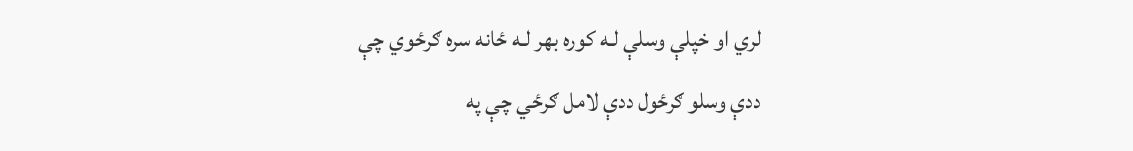لري او خپلې وسلې لـه كوره بهر لـه ځانه سره ګرځوي چې
ددې وسلو ګرځول ددې لامل ګرځي چې په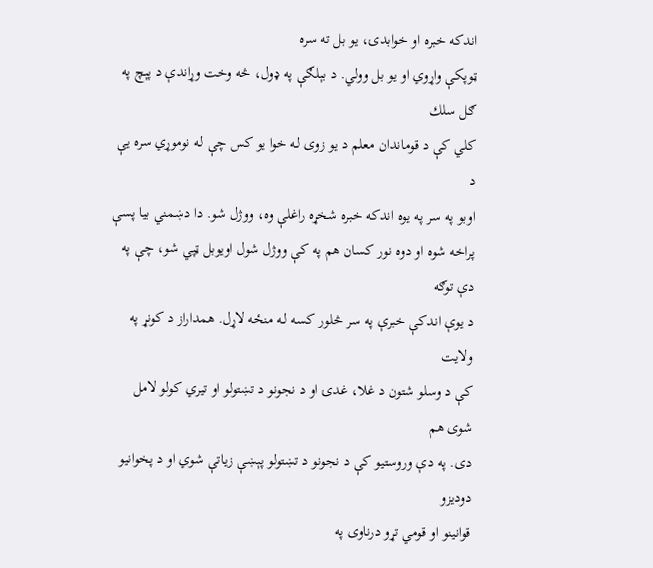اندكه خبره او خوابدۍ، يو بل ته سره
ټوپكې واړوي او يو بل وولي. د بېلګې په ډول، څه وخت وړاندې د پېچ په ګل سلك
كلي كې د قوماندان معلم د يو زوى لـه خوا يو كس چې لـه نوموړي سره يې د
اوبو په سر په يوه اندكه خبره شخړه راغلې وه، ووژل شو. دا دښمني بيا پسې
پراخه شوه او دوه نور كسان هم په كې ووژل شول اويوبل ټپي شو، چې په دې توګه
د يوې اندكې خبرې په سر څلور كسه لـه منځه لاړل. همداراز د كونړ په ولايت
كې د وسلو شتون د غلا، غدۍ او د نجونو د تښتولو او تيري كولو لامل شوى هم
دى. په دې وروستيو كې د نجونو د تښتولو پېښې زياتې شوي او د پخوانيو دوديزو
قوانينو او قومي تړو درناوى په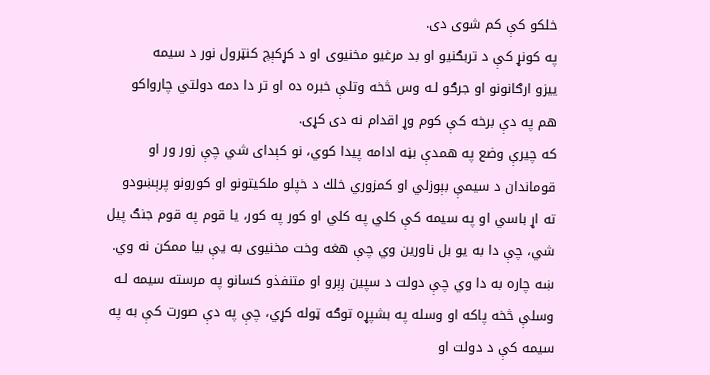خلكو كې كم شوى دى.
په كونړ كې د تربګنيو او بد مرغيو مخنيوى او د كړكېچ كنټرول نور د سيمه
ييزو ارګانونو او جرګو لـه وس څخه وتلې خبره ده او تر دا دمه دولتي چارواكو
هم په دې برخه كې كوم وړ اقدام نه دى كړى.
كه چيرې وضع په همدې بڼه ادامه پيدا كوي، نو كېداى شي چې زور ور او
قوماندان د سيمې بېوزلي او كمزوري خلك د خپلو ملكيتونو او كورونو پرېښودو
ته اړ باسي او په سيمه كې كلي په كلي او كور په كور، يا قوم په قوم جنګ پيل
شي، چې دا به يو بل ناورين وي چې هغه وخت مخنيوى به يې بيا ممكن نه وي.
ښه چاره به دا وي چې دولت د سپين ږېرو او متنفذو كسانو په مرسته سيمه لـه
وسلې څخه پاكه او وسله په بشپړه توګه ټوله كړي، چې په دې صورت كې به په
سيمه كې د دولت او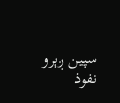سپين ږېرو نفوذ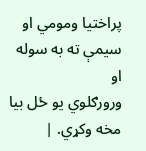پراختيا ومومي او سيمې ته به سوله او
ورورګلوي يو ځل بيا مخه وكړي. |